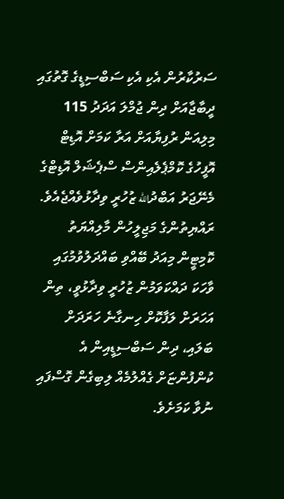ސަރުކާރުން އެކި އެކި ސަބްސިޑީގެ ގޮތުގައި ދީބާޖާއަށް ދިން ޖުމްލަ އަދަދު 115 މިލިއަން ރުފިޔާއަށް އަރާ ކަމަށް އޮޑިޓް އޮފީހުގެ ކޮމްޕެލެއިންސް ސްޕެޝަލް އޮޑިޓްގެ މެނޭޖަރު އަބްދުالله ޒުހުރީ ވިދާޅުވެއްޖެއެވެ.
ރައްޔިތުންގެ މަޖިލީހުން މާލިއްޔަތު ކޮމިޓީން މިއަދު ބޭއްވި ބައްދަލުވުމުގައި ވާހަކަ ދައްކަވަމުން ޒުހުރީ ވިދާޅުވީ، ތިން އަހަރަށް ލަފާކޮށް ހިނގާނެ ހަރަދަށް ބަލައި، ދިން ސަބްސިޑީއިން އެ ކުންފުންޏަށް ގެއްލުމެއް ލިބިގެން ގޮސްފައި ނުވާ ކަމަށެވެ.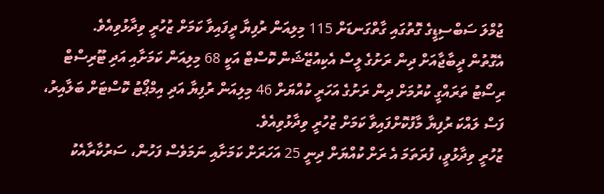ޖުމްލަ ސަބްސިޑީގެ ގޮތުގައި ގާތްގަނޑަށް 115 މިލިއަން ރުފިޔާ ދީފައިވާ ކަމަށް ޒުހުރީ ވިދާޅުވިއެވެ.
އެގޮތުން ދީބާޖާއަށް ދިން ރަށުގެ ލީސް އެކިއުޒޭޝަން ކޮސްޓް އަކީ 68 މިލިއަން ކަމަށާއި އަދި ޓޫރިސްޓް ރިސޯޓު ތަރައްގީ ކުރުމަށް ދިން ރަށުގެ އަހަރީ ކުއްޔަށް 46 މިލިއަން ރުފިޔާ އަދި އިމްޕޯޓު ކޮސްޓަށް ބަލާއިރު، ފަސް ލައްކަ ރުފިޔާ މާފުކޮށްފައިވާ ކަމަށް ޒުހުރީ ވިދާޅުވިއެވެ.
ޒުހުރީ ވިދާޅުވީ، ފުރަތަމަ އެ ރަށް ކުއްޔަށް ދިނީ 25 އަހަރަށް ކަމަށާއި ނަމަވެސް ފަހުން، ސަރުކާރާއެކު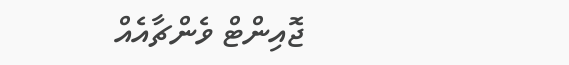ޖޮއިންޓް ވެންޗާއެއް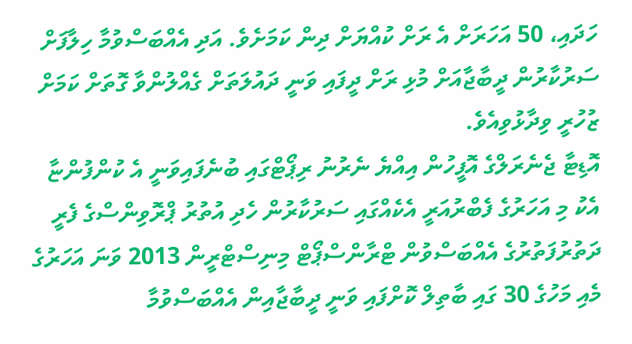ހަދައި، 50 އަހަރަށް އެ ރަށް ކުއްޔަށް ދިން ކަމަށެވެ. އަދި އެއްބަސްވުމާ ހިލާފަށް ސަރުކާރުން ދީބާޖާއަށް މުޅި ރަށް ދީފައި ވަނީ ދައުލަތަށް ގެއްލުންވާ ގޮތަށް ކަމަށް ޒުހުރީ ވިދާޅުވިއެވެ.
އޮޑިޓާ ޖެނެރަލްގެ އޮފީހުން އިއްޔެ ނެރުނު ރިޕޯޓްގައި ބުނެފައިވަނީ އެ ކުންފުންޏާ އެކު މި އަހަރުގެ ފެބްރުއަރީ އެކެއްގައި ސަރުކާރުން ހެދި އުތުރު ޕްރޮވިންސްގެ ފެރީ ދަތުރުފަތުރުގެ އެއްބަސްވުން ޓްރާންސްޕޯޓް މިނިސްޓްރީން 2013 ވަނަ އަހަރުގެ މެއި މަހުގެ 30 ގައި ބާތިލް ކޮށްފައި ވަނީ ދީބާޖާއިން އެއްބަސްވުމާ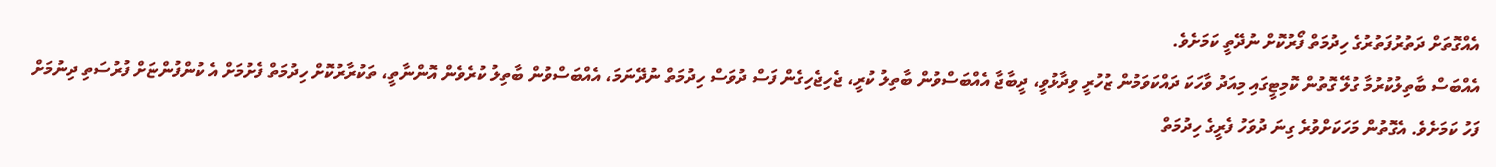އެއްގޮތަށް ދަތުރުފަތުރުގެ ހިދުމަތް ފޯރުކޮށް ނުދޭތީ ކަމަށެވެ.
އެއްބަސް ބާތިލުކުރުމާ ގުލޭ ގޮތުން ކޮމިޓީގައި މިއަދު ވާހަކަ ދައްކަވަމުން ޒުހުރީ ވިދާޅުވީ، ދީބާޖާ އެއްބަސްވުން ބާތިލު ކުރީ، ޖެހިޖެހިގެން ފަސް ދުވަސް ހިދުމަތް ނުދޭނަމަ، އެއްބަސްވުން ބާތިލު ކުރެވެން އޮންނާތީ، ތަކުރާރުކޮށް ހިދުމަތް ފެށުމަށް އެ ކުންފުންޏަށް ފުރުސަތި ދިނުމަށް ފަހު ކަމަށެވެ. އެގޮތުން މަހަކަށްވުރެ ގިނަ ދުވަހު ފެރީގެ ހިދުމަތް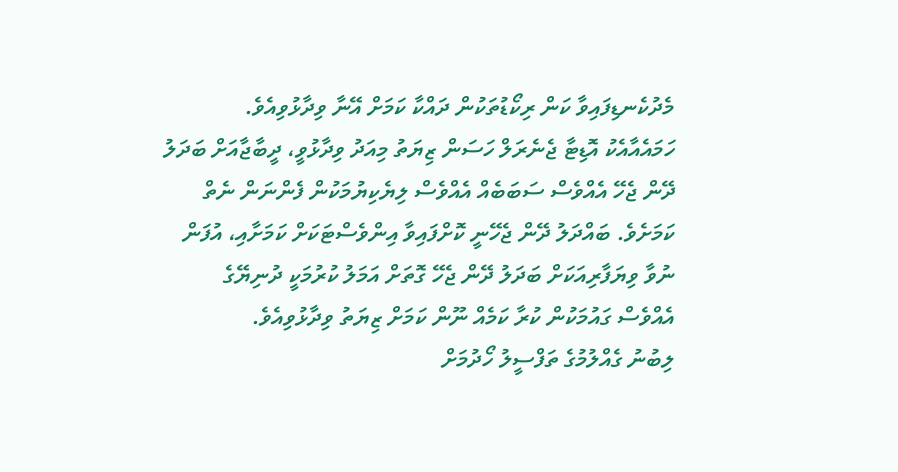މެދުކެނޑިފައިވާ ކަން ރިކޯޑުތަކުން ދައްކާ ކަމަށް އޭނާ ވިދާޅުވިއެވެ.
ހަމައެއާއެކު އޮޑިޓާ ޖެނެރަލް ހަސަން ޒިޔަތު މިއަދު ވިދާޅުވީ، ދީބާޖާއަށް ބަދަލު ދޭން ޖެހޭ އެއްވެސް ސަބަބެއް އެއްވެސް ލިޔެކިޔުމަކުން ފެންނަން ނެތް ކަމަށެވެ. ބައްދަލު ދޭން ޖެހޭނީ ކޮށްފައިވާ އިންވެސްޓަކަށް ކަމަށާއި، އުފަން ނުވާ ވިޔަފާރިއަކަށް ބަދަލު ދޭން ޖެހޭ ގޮތަށް އަމަލު ކުރުމަކީ ދުނިޔޭގެ އެއްވެސް ގައުމަކުން ކުރާ ކަމެއް ނޫން ކަމަށް ޒިޔަތު ވިދާޅުވިއެވެ.
ލިބުނު ގެއްލުމުގެ ތަފްސީލު ހޯދުމަށް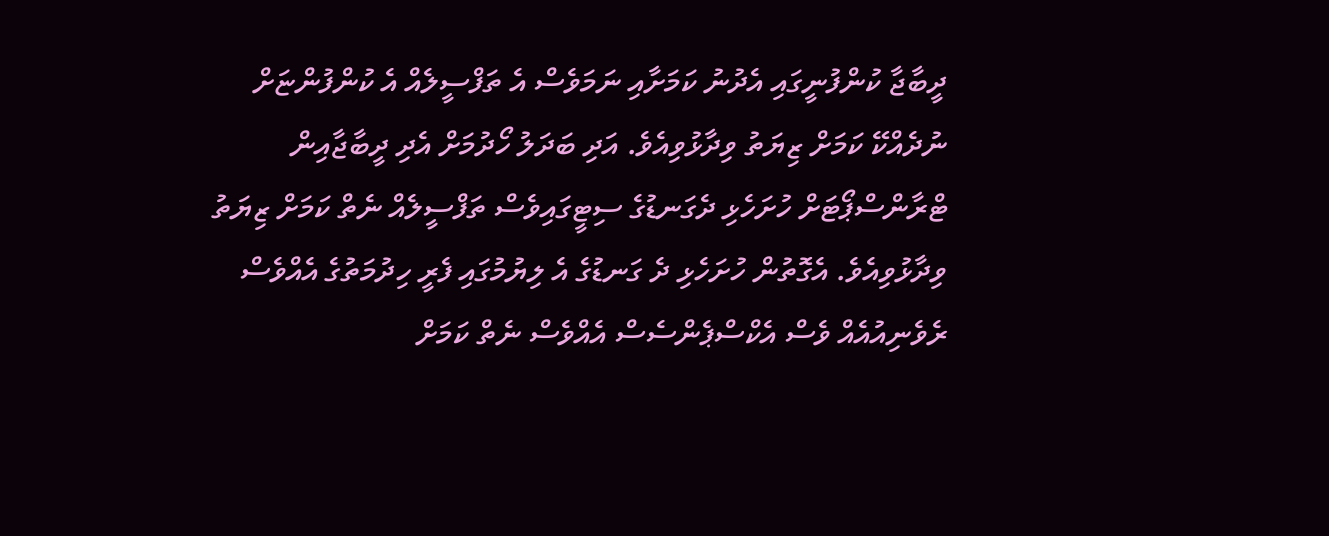ދީބާޖާ ކުންފުނީގައި އެދުނު ކަމަށާއި ނަމަވެސް އެ ތަފްސީލެއް އެ ކުންފުންޏަށް ނުދެއްކޭ ކަމަށް ޒިޔަތު ވިދާޅުވިއެވެ. އަދި ބަދަލު ހޯދުމަށް އެދި ދީބާޖާއިން ޓްރާންސްޕޯޓަށް ހުށަހެޅި ދެގަނޑުގެ ސިޓީގައިވެސް ތަފްސީލެއް ނެތް ކަމަށް ޒިޔަތު ވިދާޅުވިއެވެ. އެގޮތުން ހުށަހެޅި ދެ ގަނޑުގެ އެ ލިޔުމުގައި ފެރީ ހިދުމަތުގެ އެއްވެސް ރެވެނިއުއެއް ވެސް އެކްސްޕެންސެސް އެއްވެސް ނެތް ކަމަށް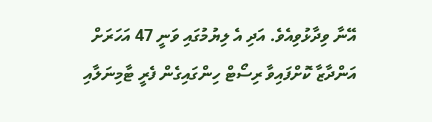އޭނާ ވިދާޅުވިއެވެ. އަދި އެ ލިޔުމުގައި ވަނީ 47 އަހަރަށް އަންދާޒާ ކޮށްފައިވާ ރިސޯޓް ހިންގައިގެން ފެރީ ޓާމިނަލާއި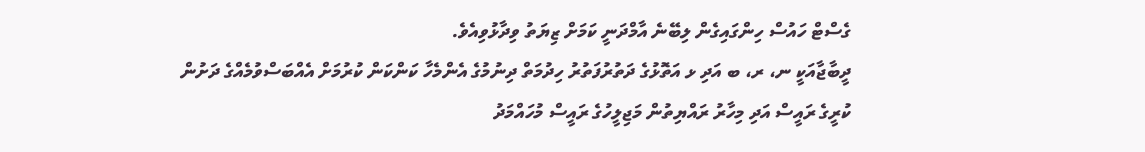ގެސްޓް ހައުސް ހިންގައިގެން ލިބޭނެ އާމްދަނީ ކަމަށް ޒިޔަތު ވިދާޅުވިއެވެ.
ދީބާޖާއަކީ ނ، ރ، ބ އަދި ޅ އަތޮޅުގެ ދަތުރުފަތުރު ހިދުމަތް ދިނުމުގެ އެންމެހާ ކަންކަން ކުރުމަށް އެއްބަސްވުމެއްގެ ދަށުން ކުރީގެ ރައީސް އަދި މިހާރު ރައްޔިތުން މަޖިލީހުގެ ރައީސް މުހައްމަދު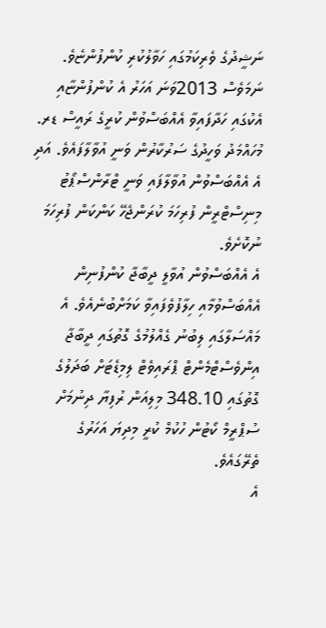ނަޝީދުގެ ވެރިކަމުގައި ހަވާލުކުރި ކުންފުންޏެވެ. ނަމަވެސް 2013ވަނަ އަހަރު އެ ކުންފުންޏާއި އެކުގައި ހަދާފައިވާ އެއްބަސްވުން ކުރީގެ ރައީސް ޑރ. މުހައްމަދު ވަހީދުގެ ސަރުކާރުން ވަނީ އުވާލާފައެވެ. އަދި އެ އެއްބަސްވުން އުވާލާފައި ވަނީ ޓްރާންސްޕޯޓު މިނިސްޓްރީން ފުރިހަމަ ކުރަންޖެހޭ ކަންކަން ފުރިހަމަ ނުކޮށެވެ.
އެ އެއްބަސްވުން އުވާލީ ދީބާޖާ ކުންފުނިން އެއްބަސްވުމާއި ހިލާފުވެފައިވާ ކަމަށްބުނެއެވެ. އެ މައްސަލާގައި ލިބުނު ގެއްލުމުގެ ގޮތުގައި ދީބާޖާ އިންވެސްޓްމެންޓް ޕްރައިވެޓް ލިމިޑެޓަށް ބަދަލުގެ ގޮތުގައި 348.10 މިލިއަން ރުފިޔާ ދިނުމަށް ސުޕްރީމް ކޯޓުން ހުކުމް ކުރީ މިދިޔަ އަހަރުގެ ތެރޭގައެވެ.
އެ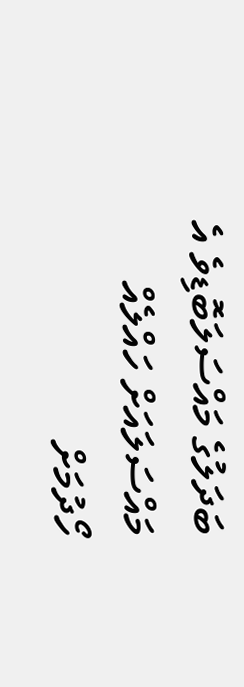ބަދަލުގެ މައްސަލަބޮޑިވެ އެ މައްސަލައަށް ހައްލެއް ހޯދުމަށް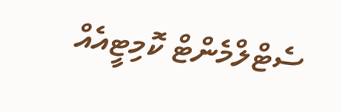ސެޓްލްމެންޓް ކޮމިޓީއެއް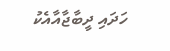ހަދައި ދީބާޖާއާއެކު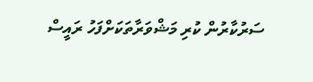ސަރުކާރުން ކުރި މަޝްވަރާތަކަށްފަހު ރައީސް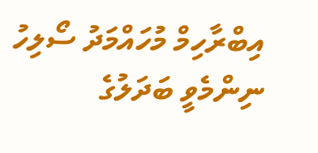އިބްރާހިމް މުހައްމަދު ސޯލިހު ނިންމެވީ ބަދަލުގެ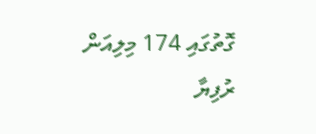ގޮތުގައި 174 މިލިއަން ރުފިޔާ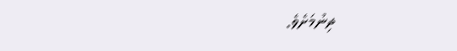ދިނުމަށެވެ.